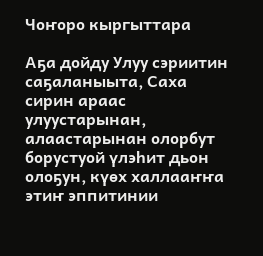Чоҥоро кыргыттара

Аҕа дойду Улуу сэриитин саҕаланыыта, Саха сирин араас улуустарынан, алаастарынан олорбут борустуой үлэһит дьон олоҕун, күөх халлааҥҥа этиҥ эппитинии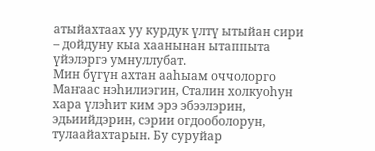атыйахтаах уу курдук үлтү ытыйан сири – дойдуну кыа хаанынан ытаппыта үйэлэргэ умнуллубат.
Мин бүгүн ахтан ааһыам оччолорго Маҥаас нэһилиэгин, Сталин холкуоһун хара үлэһит ким эрэ эбээлэрин, эдьиийдэрин, сэрии огдооболорун, тулаайахтарын. Бу суруйар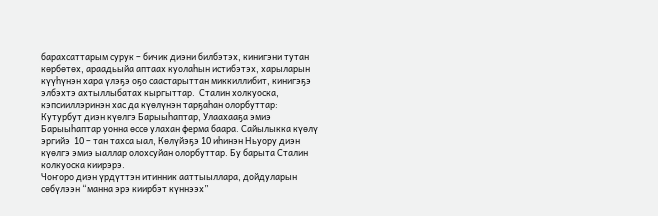барахсаттарым сурук – бичик диэни билбэтэх, кинигэни тутан көрбөтөх, араадьыйа аптаах куолаһын истибэтэх, харыларын күүһүнэн хара үлэҕэ оҕо саастарыттан миккиллибит, кинигэҕэ элбэхтэ ахтыллыбатах кыргыттар.  Сталин холкуоска, кэпсииллэринэн хас да күөлүнэн тарҕаһан олорбуттар: Кутурбут диэн күөлгэ Барыыһаптар, Улаахааҕа эмиэ Барыыһаптар уонна өссө улахан ферма баара. Сайылыкка күөлү эргийэ  10 – тан тахса ыал, Көлүйэҕэ 10 иһинэн Ньуору диэн күөлгэ эмиэ ыаллар олохсуйан олорбуттар. Бу барыта Сталин колкуоска киирэрэ.
Чоҥоро диэн үрдүттэн итинник ааттыыллара, дойдуларын сөбүлээн “манна эрэ киирбэт күннээх”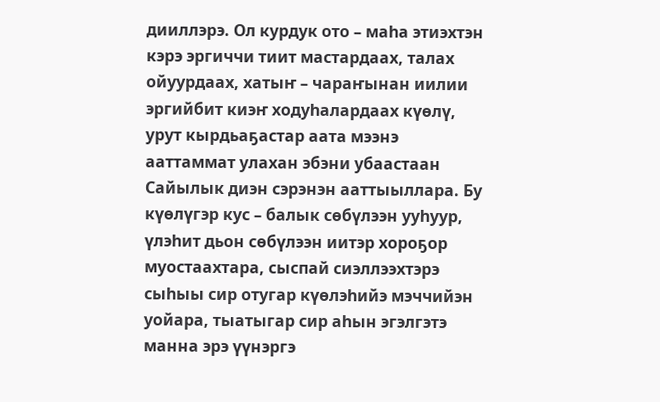дииллэрэ. Ол курдук ото – маһа этиэхтэн кэрэ эргиччи тиит мастардаах, талах ойуурдаах, хатыҥ – чараҥынан иилии эргийбит киэҥ ходуһалардаах күөлү,  урут кырдьаҕастар аата мээнэ ааттаммат улахан эбэни убаастаан Сайылык диэн сэрэнэн ааттыыллара. Бу күөлүгэр кус – балык сөбүлээн ууһуур, үлэһит дьон сөбүлээн иитэр хороҕор муостаахтара, сыспай сиэллээхтэрэ сыһыы сир отугар күөлэһийэ мэччийэн уойара, тыатыгар сир аһын эгэлгэтэ манна эрэ үүнэргэ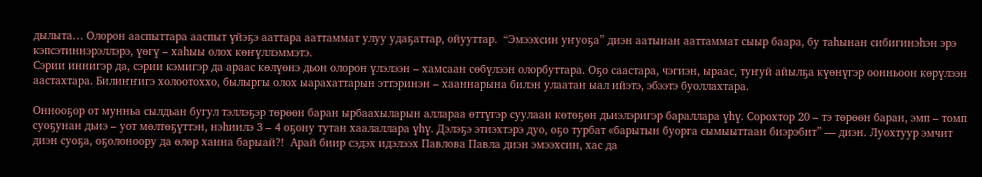дылыта… Олорон ааспыттара ааспыт үйэҕэ ааттара ааттаммат улуу удаҕаттар, ойууттар.  “Эмээхсин уҥуоҕа” диэн аатынан ааттаммат сыыр баара, бу таһынан сибигинэһэн эрэ кэпсэтиннэрэллэрэ, үөгү – хаһыы олох көҥүллэммэтэ.
Сэрии иннигэр да, сэрии кэмигэр да араас көлүөнэ дьон олорон үлэлээн – хамсаан сөбүлээн олорбуттара. Оҕо саастара, чэгиэн, ыраас, туҥуй айылҕа күөнүгэр оонньоон көрүлээн аастахтара. Билиҥҥигэ холоотоххо, былыргы олох ыарахаттарын эттэринэн – хааннарына билэн улаатан ыал ийэтэ, эбээтэ буоллахтара.

Оннооҕор от мунньа сылдьан бугул тэллэҕэр төрөөн баран ырбаахыларын аллараа өттүгэр суулаан көтөҕөн дьиэлэригэр бараллара үһү. Сорохтор 20 – тэ төрөөн баран, эмп – томп суоҕунан дьиэ – уот мөлтөҕүттэн, нэһиилэ 3 – 4 оҕону тутан хаалаллара үһү. Дэлэҕэ этиэхтэрэ дуо, оҕо турбат «барытын буорга сымыыттаан биэрэбит” — диэн. Луохтуур эмчит диэн суоҕа, оҕолоноору да өлөр ханна барыай?!  Арай биир сэдэх идэлээх Павлова Павла диэн эмээхсин, хас да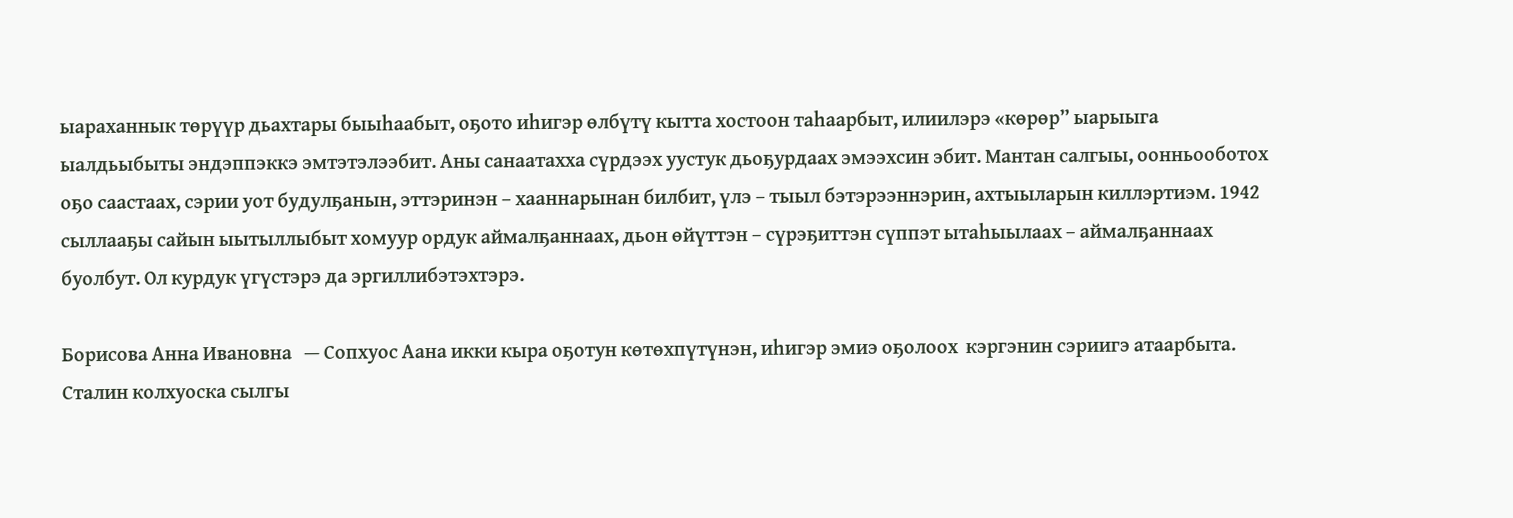ыараханнык төрүүр дьахтары быыһаабыт, оҕото иһигэр өлбүтү кытта хостоон таһаарбыт, илиилэрэ «көрөр” ыарыыга ыалдьыбыты эндэппэккэ эмтэтэлээбит. Аны санаатахха сүрдээх уустук дьоҕурдаах эмээхсин эбит. Мантан салгыы, оонньооботох оҕо саастаах, сэрии уот будулҕанын, эттэринэн – хааннарынан билбит, үлэ – тыыл бэтэрээннэрин, ахтыыларын киллэртиэм. 1942 сыллааҕы сайын ыытыллыбыт хомуур ордук аймалҕаннаах, дьон өйүттэн – сүрэҕиттэн сүппэт ытаһыылаах – аймалҕаннаах буолбут. Ол курдук үгүстэрэ да эргиллибэтэхтэрэ.

Борисова Анна Ивановна   — Сопхуос Аана икки кыра оҕотун көтөхпүтүнэн, иһигэр эмиэ оҕолоох  кэргэнин сэриигэ атаарбыта. Сталин колхуоска сылгы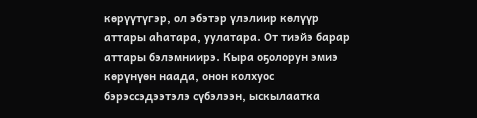көрүүтүгэр, ол эбэтэр үлэлиир көлүүр аттары аһатара, уулатара. От тиэйэ барар аттары бэлэмниирэ. Кыра оҕолорун эмиэ көрүнүөн наада, онон колхуос бэрэссэдээтэлэ сүбэлээн, ыскылаатка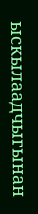ыскылаадчыгынан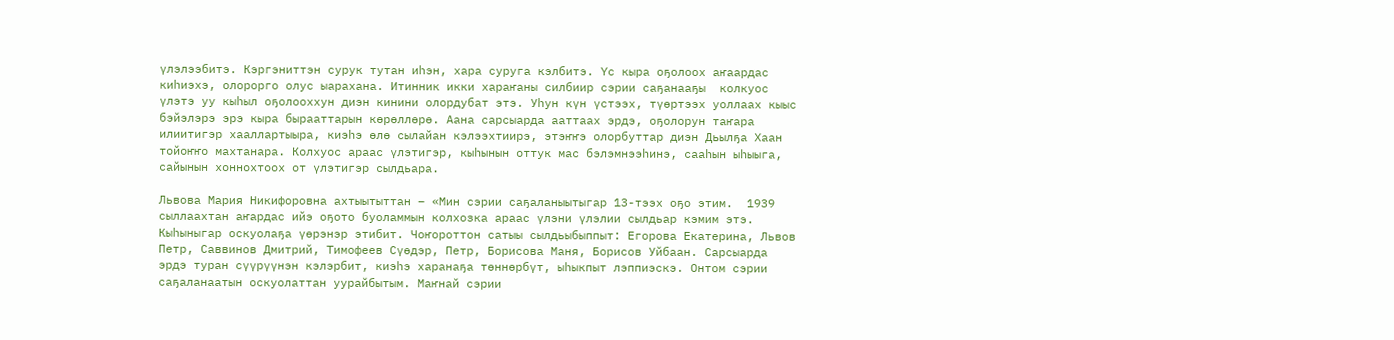үлэлээбитэ. Кэргэниттэн сурук тутан иһэн, хара суруга кэлбитэ. Үс кыра оҕолоох аҥаардас киһиэхэ, олорорго олус ыарахана. Итинник икки хараҥаны силбиир сэрии саҕанааҕы  колкуос үлэтэ уу кыһыл оҕолооххун диэн кинини олордубат этэ. Уһун күн үстээх, түөртээх уоллаах кыыс бэйэлэрэ эрэ кыра бырааттарын көрөллөрө. Аана сарсыарда ааттаах эрдэ, оҕолорун таҥара илиитигэр хааллартыыра, киэһэ өлө сылайан кэлээхтиирэ, этэҥҥэ олорбуттар диэн Дьылҕа Хаан тойоҥҥо махтанара. Колхуос араас үлэтигэр, кыһынын оттук мас бэлэмнээһинэ, сааһын ыһыыга, сайынын хоннохтоох от үлэтигэр сылдьара.

Львова Мария Никифоровна ахтыытыттан – «Мин сэрии саҕаланыытыгар 13-тээх оҕо этим.  1939 сыллаахтан аҥардас ийэ оҕото буоламмын колхозка араас үлэни үлэлии сылдьар кэмим этэ. Кыһыныгар оскуолаҕа үөрэнэр этибит. Чоҥороттон сатыы сылдьыбыппыт: Егорова Екатерина, Львов Петр, Саввинов Дмитрий, Тимофеев Сүөдэр, Петр, Борисова Маня, Борисов Уйбаан. Сарсыарда эрдэ туран сүүрүүнэн кэлэрбит, киэһэ харанаҕа төннөрбүт, ыһыкпыт лэппиэскэ. Онтом сэрии саҕаланаатын оскуолаттан уурайбытым. Маҥнай сэрии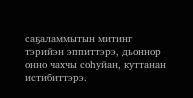саҕаламмытын митинг тэрийэн эппиттэрэ, дьоннор онно чахчы соһуйан, куттанан истибиттэрэ.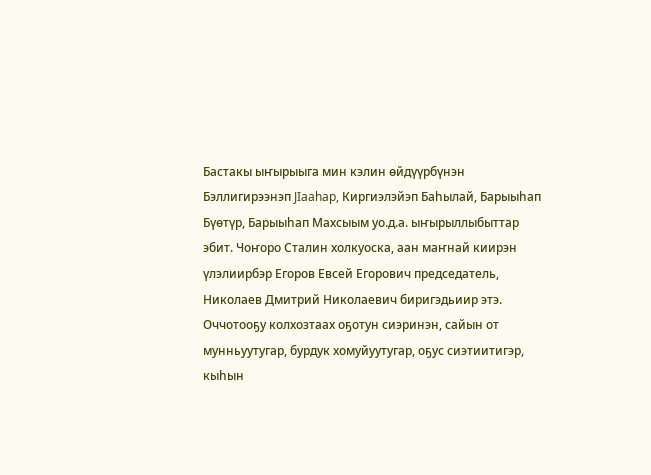Бастакы ыҥырыыга мин кэлин өйдүүрбүнэн Бэллигирээнэп JIaahap, Киргиэлэйэп Баһылай, Барыыһап Бүөтүр, Барыыһап Махсыым уо.д.а. ыҥырыллыбыттар эбит. Чоҥоро Сталин холкуоска, аан маҥнай киирэн үлэлиирбэр Егоров Евсей Егорович председатель, Николаев Дмитрий Николаевич биригэдьиир этэ. Оччотооҕу колхозтаах оҕотун сиэринэн, сайын от мунньуутугар, бурдук хомуйуутугар, оҕус сиэтиитигэр, кыһын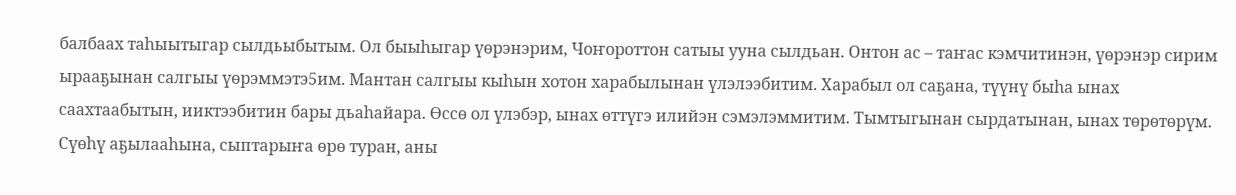балбаах таһыытыгар сылдьыбытым. Ол быыһыгар үөрэнэрим, Чоҥороттон сатыы ууна сылдьан. Онтон ас – таҥас кэмчитинэн, үөрэнэр сирим ырааҕынан салгыы үөрэммэтэ5им. Мантан салгыы кыһын хотон харабылынан үлэлээбитим. Харабыл ол саҕана, түүнү быһа ынах саахтаабытын, ииктээбитин бары дьаһайара. Өссө ол үлэбэр, ынах өттүгэ илийэн сэмэлэммитим. Тымтыгынан сырдатынан, ынах төрөтөрүм. Сүөһү аҕылааһына, сыптарыҥа өрө туран, аны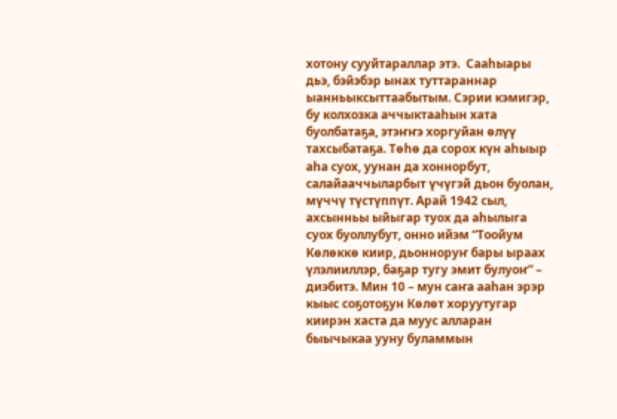хотону сууйтараллар этэ.  Сааһыары дьэ, бэйэбэр ынах туттараннар ыанньыксыттаабытым. Сэрии кэмигэр, бу колхозка аччыктааһын хата буолбатаҕа, этэҥҥэ хоргуйан өлүү тахсыбатаҕа. Төһө да сорох күн аһыыр аһа суох, уунан да хоннорбут, салайааччыларбыт үчүгэй дьон буолан, мүччү түстүппүт. Арай 1942 сыл, ахсынньы ыйыгар туох да аһылыга суох буоллубут, онно ийэм “Тоойум Көлөккө киир, дьонноруҥ бары ыраах үлэлииллэр, баҕар тугу эмит булуоҥ” – диэбитэ. Мин 10 – мун саҥа ааһан эрэр кыыс соҕотоҕун Көлөт хоруутугар киирэн хаста да муус алларан быычыкаа ууну буламмын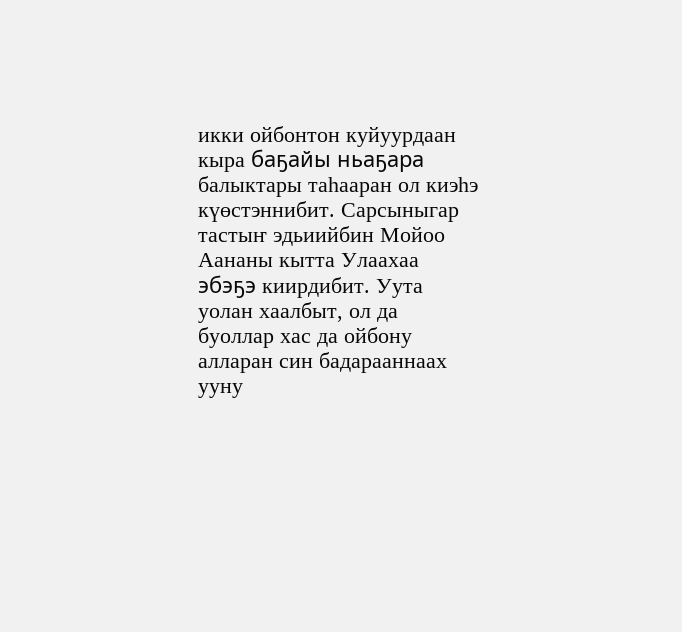икки ойбонтон куйуурдаан кыра баҕайы ньаҕара балыктары таһааран ол киэһэ күөстэннибит. Сарсыныгар тастыҥ эдьиийбин Мойоо Аананы кытта Улаахаа эбэҕэ киирдибит. Уута уолан хаалбыт, ол да буоллар хас да ойбону алларан син бадарааннаах ууну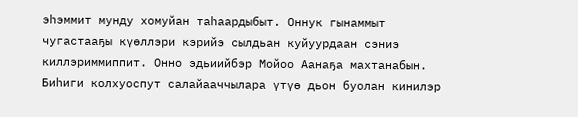эһэммит мунду хомуйан таһаардыбыт. Оннук гынаммыт чугастааҕы күөллэри кэрийэ сылдьан куйуурдаан сэниэ киллэриммиппит. Онно эдьиийбэр Мойоо Аанаҕа махтанабын. Биһиги колхуоспут салайааччылара үтүө дьон буолан кинилэр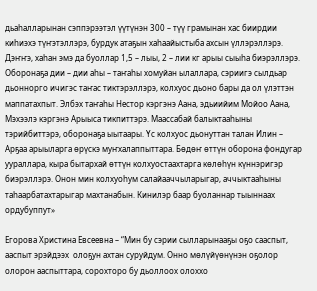дьаһалларынан сэппэрээтэл үүтүнэн 300 – түү грамынан хас биирдии киһиэхэ түҥэтэллэрэ, бурдук атаҕын хаһаайыстыба ахсын үллэрэллэрэ. Дэҥҥэ, хаһан эмэ да буоллар 1,5 – лыы, 2 – лии кг арыы сыыһа биэрэллэрэ. Оборонаҕа дии – дии аһы – таҥаһы хомуйан ылаллара, сэриигэ сылдьар дьоннорго ичигэс таҥас тиктэрэллэрэ, колхуос дьоно бары да ол үлэттэн маппатахпыт. Элбэх таҥаһы Нестор кэргэнэ Аана, эдьиийим Мойоо Аана, Мэхээлэ кэргэнэ Арыыса тикпиттэрэ. Маассабай балыктааһыны тэрийбиттэрэ, оборонаҕа ыытаары. Үс колхуос дьонуттан талан Илин – Арҕаа арыыларга өрүскэ муҥхалаппыттара. Бөдөҥ өттүн оборона фондугар уураллара, кыра бытархай өттүн колхуостаахтарга көлөһүн күннэригэр биэрэллэрэ. Онон мин колхуоһум салайааччыларыгар, аччыктааһыны таһаарбатахтарыгар махтанабын. Кинилэр баар буоланнар тыыннаах ордубуппут»

Егорова Христина Евсеевна – “Мин бу сэрии сылларынааҕы оҕо сааспыт,  ааспыт эрэйдээх  олоҕун ахтан суруйдум. Онно мөлүйүөнүнэн оҕолор олорон ааспыттара, сорохторо бу дьоллоох олоххо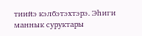тиийэ кэлбэтэхтэрэ. Эһиги маннык суруктары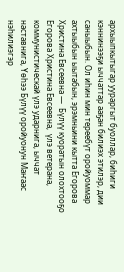архыыпкытыгар уураргыт буоллар, биһиги кэннинээҕи ыччаттар ааҕан билиэх этилэр, дии саныыбын. Ол иһин мин тереебүт оройуоммар ахтыыбын ыытабын, эрэмньини кытта Егорова Христина Евсеевна —  Бүлүү куоратын олохтооҕо Егорова Христина Евсеевна,  үлэ ветерана, коммунистическай үлэ ударнига, ыччат наставнига, Үөһээ Бүлүү оройуонун Маҥаас нэһилиэгэр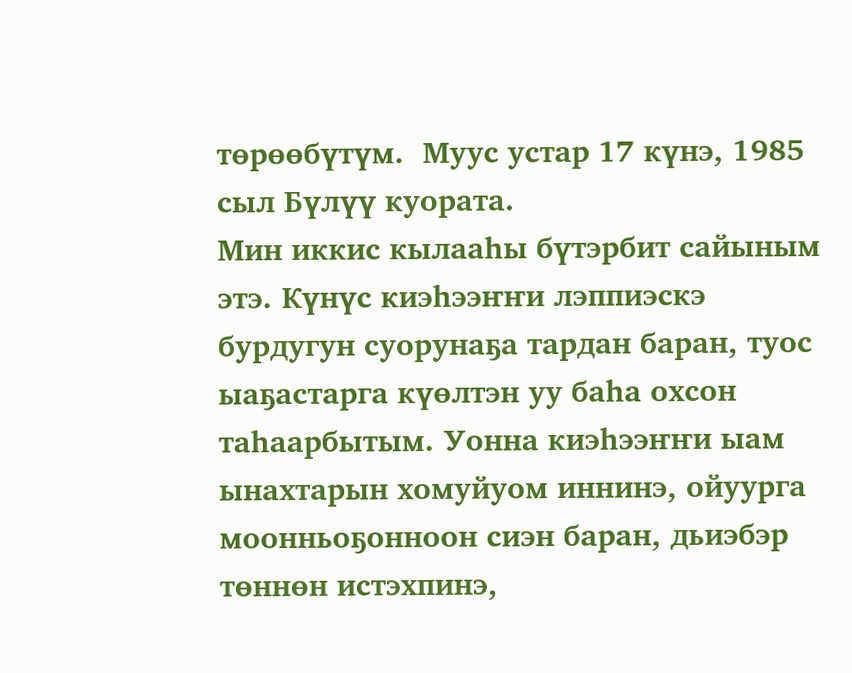төрөөбүтүм.  Муус устар 17 күнэ, 1985 сыл Бүлүү куората.                                                                                                                                    Мин иккис кылааһы бүтэрбит сайыным этэ. Күнүс киэһээҥҥи лэппиэскэ бурдугун суорунаҕа тардан баран, туос  ыаҕастарга күөлтэн уу баһа охсон таһаарбытым. Уонна киэһээҥҥи ыам ынахтарын хомуйуом иннинэ, ойуурга моонньоҕонноон сиэн баран, дьиэбэр төннөн истэхпинэ,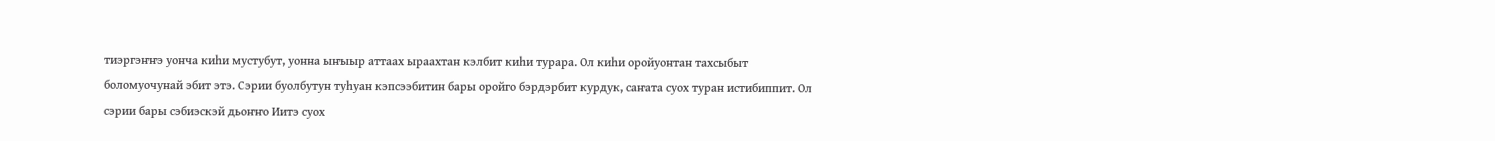тиэргэҥҥэ уонча киһи мустубут, уонна ыҥыыр аттаах ыраахтан кэлбит киһи турара. Ол киһи оройуонтан тахсыбыт боломуочунай эбит этэ. Сэрии буолбутун туһуан кэпсээбитин бары оройго бэрдэрбит курдук, саҥата суох туран истибиппит. Ол сэрии бары сэбиэскэй дьоҥҥо Иитэ суох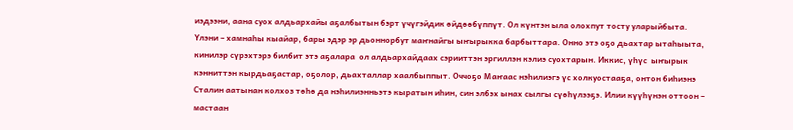иэдээни, аана суох алдьархайы аҕалбытын бэрт үчүгэйдик өйдөөбүппүт. Ол күнтэн ыла олохпут тосту уларыйбыта. Үлэни – хамнаһы кыайар, бары эдэр эр дьоннорбут маҥнайгы ыҥырыкка барбыттара. Онно этэ оҕо дьахтар ытаһыыта, кинилэр сүрэхтэрэ билбит этэ аҕалара  ол алдьархайдаах сэрииттэн эргиллэн кэлиэ суохтарын. Иккис, үһүс  ыҥырык кэнниттэн кырдьаҕастар, оҕолор, дьахталлар хаалбыппыт. Оччоҕо Маҥаас нэһилиэгэ үс холкуостааҕа, онтон биһиэнэ Сталин аатынан колхоз төһө да нэһилиэнньэтэ кыратын иһин, син элбэх ынах сылгы сүөһүлээҕэ. Илии күүһүнэн оттоон – мастаан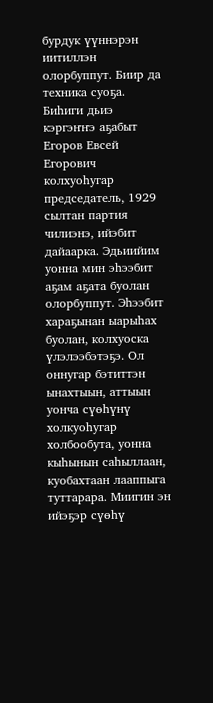бурдук үүннэрэн иитиллэн олорбуппут. Биир да техника суоҕа. Биһиги дьиэ кэргэҥҥэ аҕабыт Егоров Евсей Егорович колхуоһугар председатель, 1929 сылтан партия чилиэнэ, ийэбит дайаарка. Эдьиийим уонна мин эһээбит аҕам аҕата буолан олорбуппут. Эһээбит хараҕынан ыарыһах буолан, колхуоска үлэлээбэтэҕэ. Ол оннугар бэтиттэн ынахтыын, аттыын уонча сүөһүнү холкуоһугар холбообута, уонна кыһынын саһыллаан, куобахтаан лааппыга туттарара. Миигин эн ийэҕэр сүөһү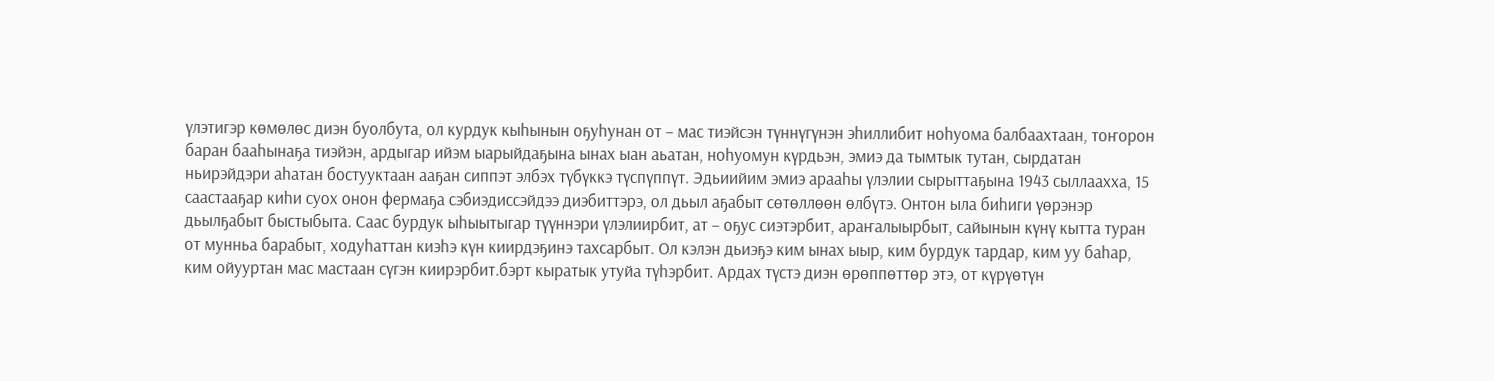үлэтигэр көмөлөс диэн буолбута, ол курдук кыһынын оҕуһунан от – мас тиэйсэн түннүгүнэн эһиллибит ноһуома балбаахтаан, тоҥорон баран бааһынаҕа тиэйэн, ардыгар ийэм ыарыйдаҕына ынах ыан аьатан, ноһуомун күрдьэн, эмиэ да тымтык тутан, сырдатан ньирэйдэри аһатан бостууктаан ааҕан сиппэт элбэх түбүккэ түспүппүт. Эдьиийим эмиэ арааһы үлэлии сырыттаҕына 1943 сыллаахха, 15 саастааҕар киһи суох онон фермаҕа сэбиэдиссэйдээ диэбиттэрэ, ол дьыл аҕабыт сөтөллөөн өлбүтэ. Онтон ыла биһиги үөрэнэр дьылҕабыт быстыбыта. Саас бурдук ыһыытыгар түүннэри үлэлиирбит, ат – оҕус сиэтэрбит, араҥалыырбыт, сайынын күнү кытта туран от мунньа барабыт, ходуһаттан киэһэ күн киирдэҕинэ тахсарбыт. Ол кэлэн дьиэҕэ ким ынах ыыр, ким бурдук тардар, ким уу баһар, ким ойууртан мас мастаан сүгэн киирэрбит.бэрт кыратык утуйа түһэрбит. Ардах түстэ диэн өрөппөттөр этэ, от күрүөтүн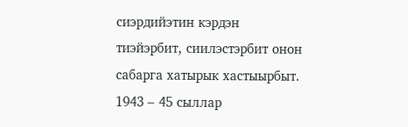сиэрдийэтин кэрдэн тиэйэрбит, сиилэстэрбит онон сабарга хатырык хастыырбыт. 1943 – 45 сыллар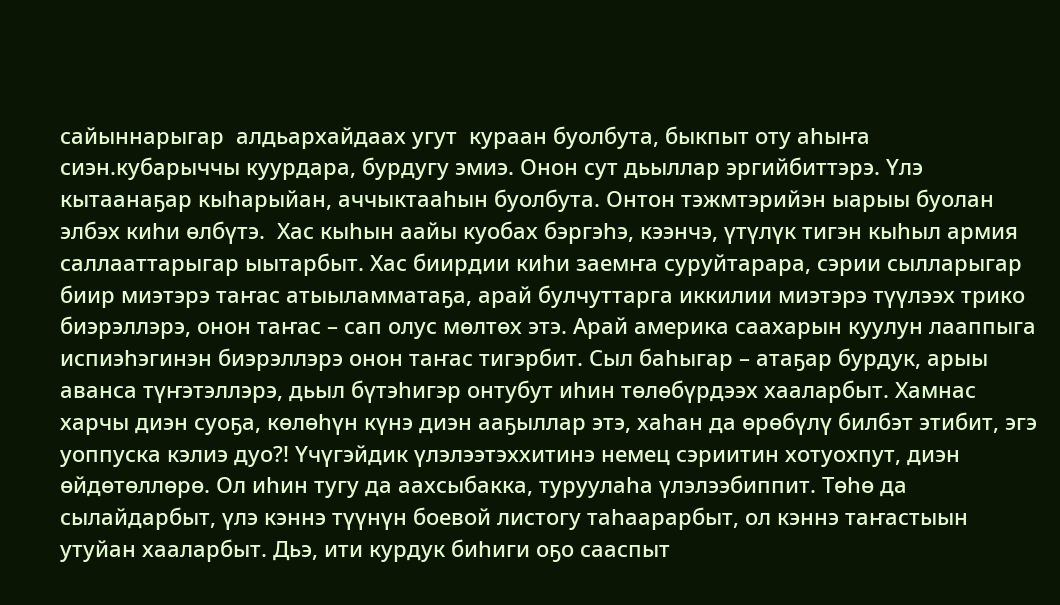сайыннарыгар  алдьархайдаах угут  кураан буолбута, быкпыт оту аһыҥа сиэн.кубарыччы куурдара, бурдугу эмиэ. Онон сут дьыллар эргийбиттэрэ. Үлэ кытаанаҕар кыһарыйан, аччыктааһын буолбута. Онтон тэжмтэрийэн ыарыы буолан элбэх киһи өлбүтэ.  Хас кыһын аайы куобах бэргэһэ, кээнчэ, үтүлүк тигэн кыһыл армия саллааттарыгар ыытарбыт. Хас биирдии киһи заемҥа суруйтарара, сэрии сылларыгар биир миэтэрэ таҥас атыыламматаҕа, арай булчуттарга иккилии миэтэрэ түүлээх трико  биэрэллэрэ, онон таҥас – сап олус мөлтөх этэ. Арай америка саахарын куулун лааппыга испиэһэгинэн биэрэллэрэ онон таҥас тигэрбит. Сыл баһыгар – атаҕар бурдук, арыы аванса түҥэтэллэрэ, дьыл бүтэһигэр онтубут иһин төлөбүрдээх хааларбыт. Хамнас харчы диэн суоҕа, көлөһүн күнэ диэн ааҕыллар этэ, хаһан да өрөбүлү билбэт этибит, эгэ уоппуска кэлиэ дуо?! Үчүгэйдик үлэлээтэххитинэ немец сэриитин хотуохпут, диэн өйдөтөллөрө. Ол иһин тугу да аахсыбакка, туруулаһа үлэлээбиппит. Төһө да сылайдарбыт, үлэ кэннэ түүнүн боевой листогу таһаарарбыт, ол кэннэ таҥастыын утуйан хааларбыт. Дьэ, ити курдук биһиги оҕо сааспыт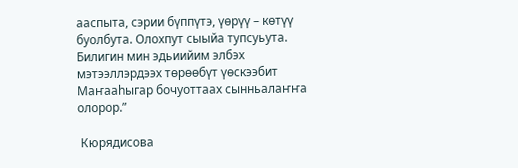ааспыта, сэрии бүппүтэ, үөрүү – көтүү буолбута. Олохпут сыыйа тупсуьута. Билигин мин эдьиийим элбэх мэтээллэрдээх төрөөбүт үөскээбит Маҥааһыгар бочуоттаах сынньалаҥҥа олорор.”

 Кюрядисова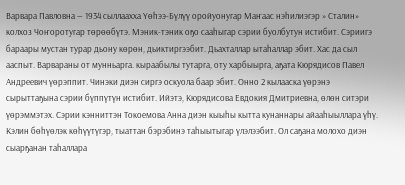Варвара Павловна — 1934 сыллаахха Үөһээ-Бүлүү оройуонугар Маҥаас нэһилиэгэр » Сталин» колхоз Чоҥоротугар төрөөбүтэ. Мэник-тэник оҕо сааһыгар сэрии буолбутун истибит. Сэриигэ бараары мустан турар дьону көрөн, дьиктиргээбит. Дьахталлар ытаһаллар эбит. Хас да сыл ааспыт. Варвараны от мунньарга. кыраабылы тутарга, оту харбыырга, аҕата Кюрядисов Павел Андреевич үөрэппит. Чинэки диэн сиргэ оскуола баар эбит. Онно 2 кылааска үөрэнэ сырыттаҕына сэрии бүппүтүн истибит. Ийэтэ, Кюрядисова Евдокия Дмитриевна, өлөн ситэри үөрэммэтэх. Сэрии кэнниттэн Токоемова Анна диэн кыыһы кытта кунаннары айааһыыллара үһү. Кэлин бөһүөлэк көһүүтүгэр, тыаттан бэрэбинэ таһыытыгар үлэлээбит. Ол саҕана молохо диэн сыарҕанан таһаллара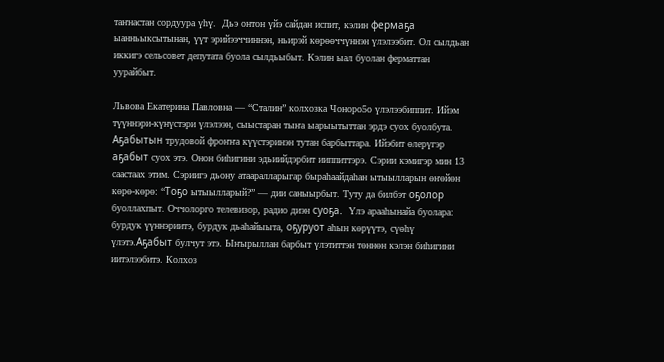таҥнастан сордуура үһү.  Дьэ онтон үйэ сайдан испит, кэлин фермаҕа ыанньыксытынан, үүт эрийээччиннэн, ньирэй көрөөччүннэн үлэлээбит. Ол сылдьан иккигэ сельсовет депутата буола сылдьыбыт. Кэлин ыал буолан ферматтан уурайбыт.

Львова Екатерина Павловна — “Сталин” колхозка Чоноро5о үлэлээбиппит. Ийэм түүннэри-күнүстэри үлэлээн, сыыстаран тыҥа ыарыытыттан эрдэ суох буолбута. Аҕабытын трудовой фроҥҥа күүстэринэн тутан барбыттара. Ийэбит өлерүгэр аҕабыт суох этэ. Онон биһигини эдьиийдэрбит ииппиттэрэ. Сэрии кэмигэр мин 13 саастаах этим. Сэриигэ дьону атааралларыгар быраһаайдаһан ытыылларын өҥөйөн көрө-көрө: “Тоҕо ытыылларый?” — дии саныырбыт. Туту да билбэт оҕолор буоллахпыт. Оччолорго телевизор, радио диэн суоҕа.  Үлэ арааһынайа буолара: бурдук үүннэриитэ, бурдук дьаһайыыта, оҕуруот aһын көрүүтэ, cүөhү үлэтэ.Аҕабыт булчут этэ. Ыҥырыллан барбыт үлэтиттэн төннөн кэлэн биһигини иитэлээбитэ. Колхоз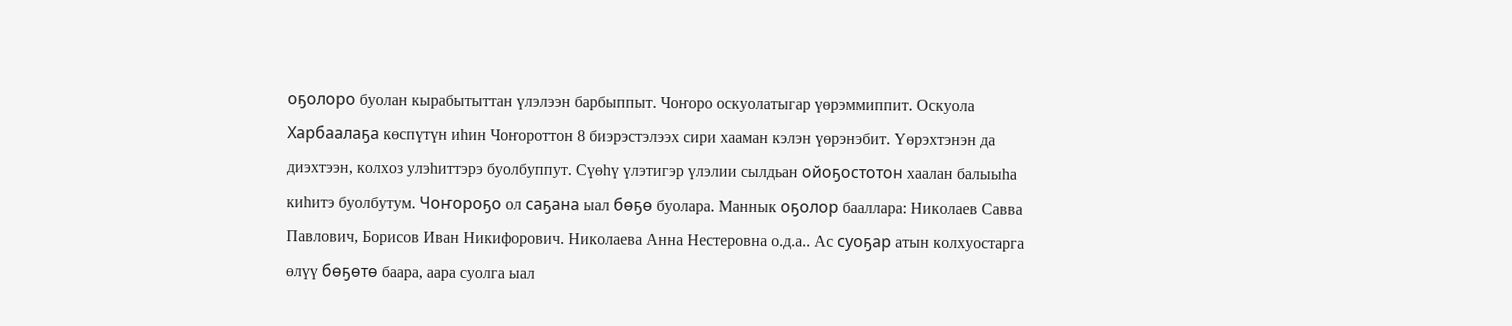оҕолоро буолан кырабытыттан үлэлээн барбыппыт. Чоҥоро оскуолатыгар үөрэммиппит. Оскуола Харбаалаҕа көспүтүн иһин Чоҥороттон 8 биэрэстэлээх сири хааман кэлэн үөрэнэбит. Үөрэхтэнэн да диэхтээн, колхоз улэһиттэрэ буолбуппут. Cүөhү үлэтигэр үлэлии сылдьан ойоҕостотон хаалан балыыһа киһитэ буолбутум. Чоҥороҕо ол саҕана ыал бөҕө буолара. Маннык оҕолор бааллара: Николаев Савва Павлович, Борисов Иван Никифорович. Николаева Анна Нестеровна о.д.а.. Ас суоҕар атын колхуостарга өлүү бөҕөтө баара, аара суолга ыал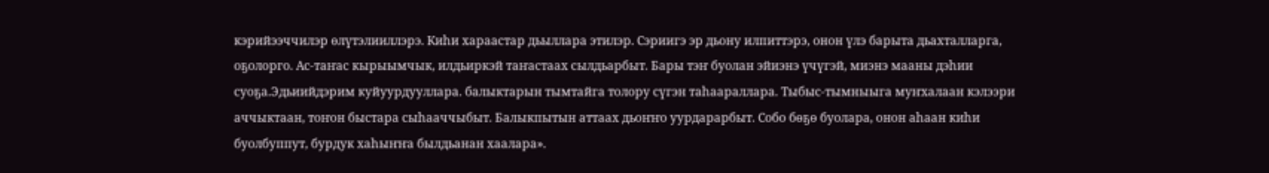кэрийээччилэр өлүтэлииллэрэ. Киһи хараастар дьыллара этилэр. Сэриигэ эр дьону илпиттэрэ, онон үлэ барыта дьахталларга, оҕолорго. Ас-таҥас кырыымчык, илдьиркэй таҥастаах сылдьарбыт. Бары тэҥ буолан эйиэнэ үчүгэй, миэнэ мааны дэһии суоҕа.Эдьиийдэрим куйуурдууллара. балыктарын тымтайга толору сүгэн таһаараллара. Тыбыс-тымныыга муҥхалаан кэлээри аччыктаан, тоҥон быстара сыһааччыбыт. Балыкпытын аттаах дьоҥҥо уурдарарбыт. Собо бөҕө буолара, онон аһаан киһи буолбуппут, бурдук хаһыҥҥа былдьанан хаалара».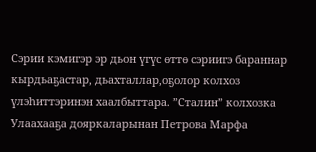Сэрии кэмигэр эр дьон үгүс өттө сэриигэ бараннар кырдьаҕастар, дьахталлар,оҕолор колхоз үлэһиттэринэн хаалбыттара. ”Сталин” колхозка Улаахааҕа дояркаларынан Петрова Марфа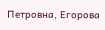Петровна, Егорова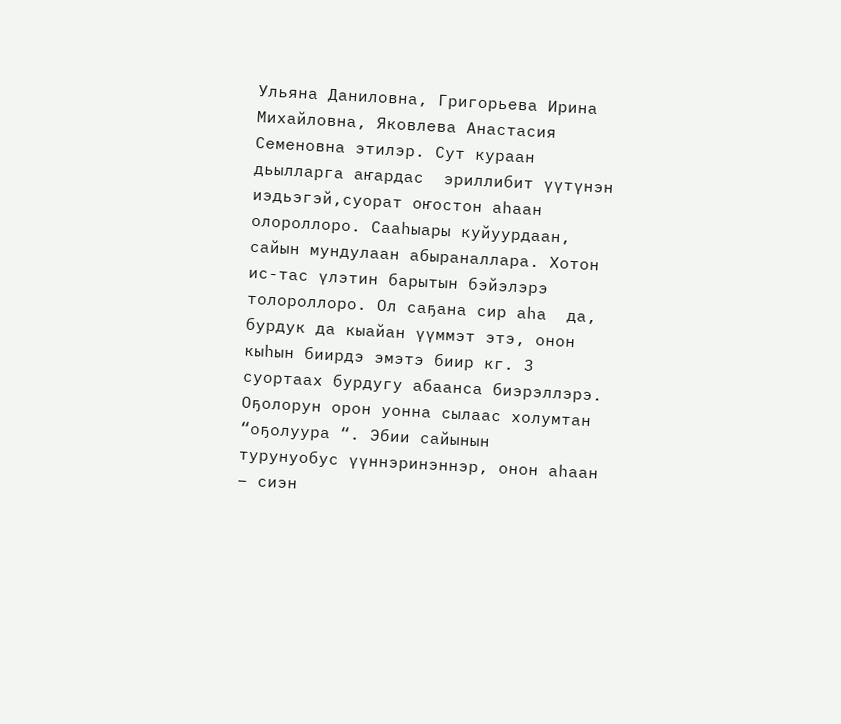Ульяна Даниловна, Григорьева Ирина Михайловна, Яковлева Анастасия Семеновна этилэр. Сут кураан дьылларга аҥардас  эриллибит үүтүнэн иэдьэгэй,суорат оҥостон аһаан олороллоро. Сааһыары куйуурдаан, сайын мундулаан абыраналлара. Хотон ис-тас үлэтин барытын бэйэлэрэ толороллоро. Ол саҕана сир аһа  да, бурдук да кыайан үүммэт этэ, онон кыһын биирдэ эмэтэ биир кг. 3 суортаах бурдугу абаанса биэрэллэрэ. Оҕолорун орон уонна сылаас холумтан  “оҕолуура “. Эбии сайынын  турунуобус үүннэринэннэр, онон аһаан – сиэн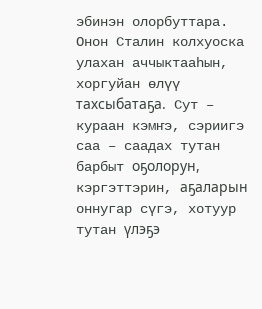эбинэн олорбуттара. Онон Сталин колхуоска улахан аччыктааһын, хоргуйан өлүү тахсыбатаҕа.  Сут – кураан кэмҥэ, сэриигэ саа – саадах тутан барбыт оҕолорун, кэргэттэрин, аҕаларын оннугар сүгэ, хотуур тутан үлэҕэ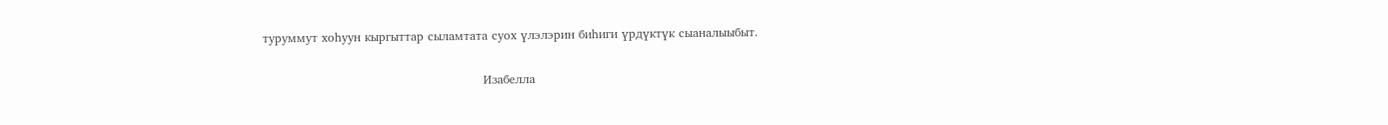туруммут хоһуун кыргыттар сыламтата суох үлэлэрин биһиги үрдүктүк сыаналыыбыт.

                                                       Изабелла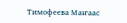Тимофеева Маҥаас